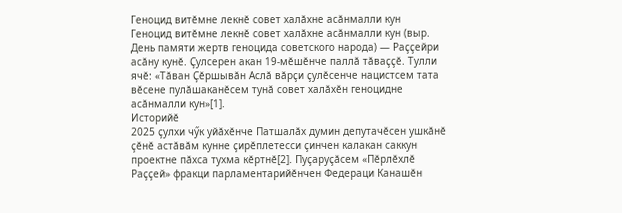Геноцид витӗмне лекнӗ совет халӑхне асӑнмалли кун
Геноцид витӗмне лекнӗ совет халӑхне асӑнмалли кун (выр. День памяти жертв геноцида советского народа) — Раҫҫейри асӑну кунӗ. Ҫулсерен акан 19-мӗшӗнче паллӑ тӑваҫҫӗ. Тулли ячӗ: «Тӑван Ҫӗршывӑн Аслӑ вӑрҫи ҫулӗсенче нацистсем тата вӗсене пулӑшаканӗсем тунӑ совет халӑхӗн геноцидне асӑнмалли кун»[1].
Историйӗ
2025 ҫулхи чӳк уйӑхӗнче Патшалӑх думин депутачӗсен ушкӑнӗ ҫӗнӗ астӑвӑм кунне ҫирӗплетесси ҫинчен калакан саккун проектне пӑхса тухма кӗртнӗ[2]. Пуҫаруҫӑсем «Пӗрлӗхлӗ Раҫҫей» фракци парламентарийӗнчен Федераци Канашӗн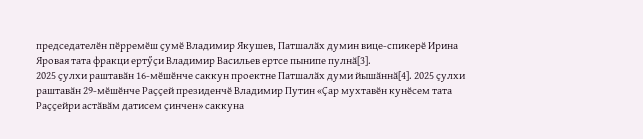председателӗн пӗрремӗш ҫумӗ Владимир Якушев, Патшалӑх думин вице-спикерӗ Ирина Яровая тата фракци ертӳҫи Владимир Васильев ертсе пынипе пулнӑ[3].
2025 ҫулхи раштавӑн 16-мӗшӗнче саккун проектне Патшалӑх думи йышӑннӑ[4]. 2025 ҫулхи раштавӑн 29-мӗшӗнче Раҫҫей президенчӗ Владимир Путин «Ҫар мухтавӗн кунӗсем тата Раҫҫейри астӑвӑм датисем ҫинчен» саккуна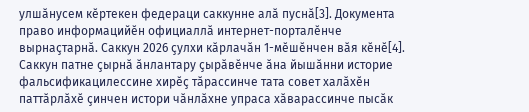улшӑнусем кӗртекен федераци саккунне алӑ пуснӑ[3]. Документа право информацийӗн официаллӑ интернет-порталӗнче вырнаҫтарнӑ. Саккун 2026 ҫулхи кӑрлачӑн 1-мӗшӗнчен вӑя кӗнӗ[4].
Саккун патне ҫырнӑ ӑнлантару ҫырӑвӗнче ӑна йышӑнни историе фальсификацилессине хирӗҫ тӑрассинче тата совет халӑхӗн паттӑрлӑхӗ ҫинчен истори чӑнлӑхне упраса хӑварассинче пысӑк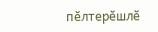пӗлтерӗшлӗ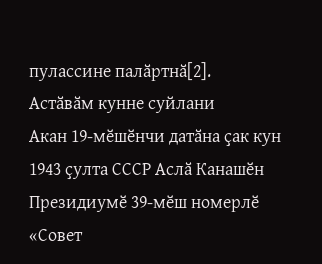пулассине палӑртнӑ[2].
Астӑвӑм кунне суйлани
Акан 19-мӗшӗнчи датӑна ҫак кун 1943 ҫулта СССР Аслӑ Канашӗн Президиумӗ 39-мӗш номерлӗ «Совет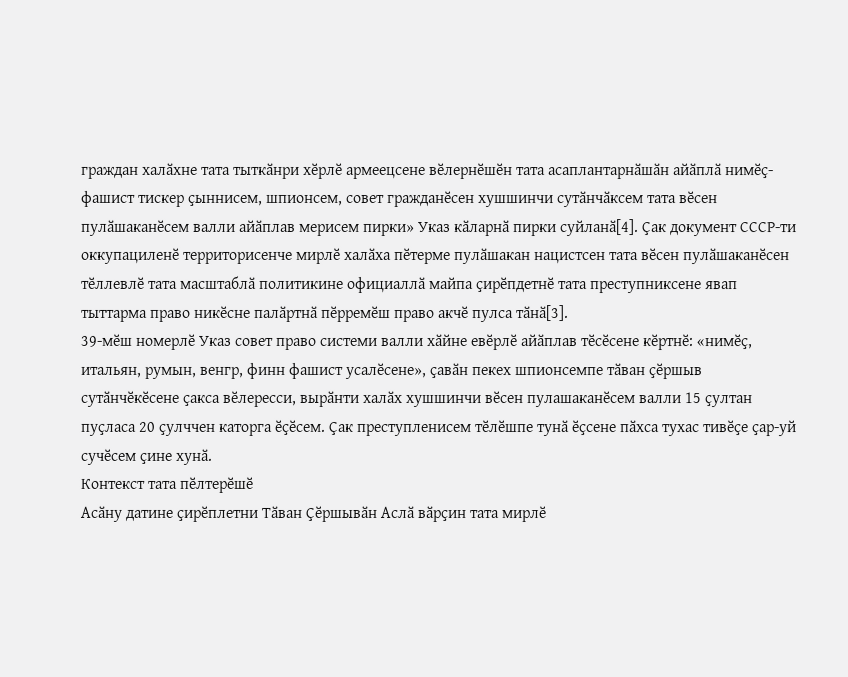граждан халӑхне тата тыткӑнри хӗрлӗ армеецсене вӗлернӗшӗн тата асаплантарнӑшӑн айӑплӑ нимӗҫ-фашист тискер ҫыннисем, шпионсем, совет гражданӗсен хушшинчи сутӑнчӑксем тата вӗсен пулӑшаканӗсем валли айӑплав мерисем пирки» Указ кӑларнӑ пирки суйланӑ[4]. Ҫак документ СССР-ти оккупациленӗ территорисенче мирлӗ халӑха пӗтерме пулӑшакан нацистсен тата вӗсен пулӑшаканӗсен тӗллевлӗ тата масштаблӑ политикине официаллӑ майпа ҫирӗпдетнӗ тата преступниксене явап тыттарма право никӗсне палӑртнӑ пӗрремӗш право акчӗ пулса тӑнӑ[3].
39-мӗш номерлӗ Указ совет право системи валли хӑйне евӗрлӗ айӑплав тӗсӗсене кӗртнӗ: «нимӗҫ, итальян, румын, венгр, финн фашист усалӗсене», ҫавӑн пекех шпионсемпе тӑван ҫӗршыв сутӑнчӗкӗсене ҫакса вӗлересси, вырӑнти халӑх хушшинчи вӗсен пулашаканӗсем валли 15 ҫултан пуҫласа 20 ҫулччен каторга ӗҫӗсем. Ҫак преступленисем тӗлӗшпе тунӑ ӗҫсене пӑхса тухас тивӗҫе ҫар-уй сучӗсем ҫине хунӑ.
Контекст тата пӗлтерӗшӗ
Асӑну датине ҫирӗплетни Тӑван Ҫӗршывӑн Аслӑ вӑрҫин тата мирлӗ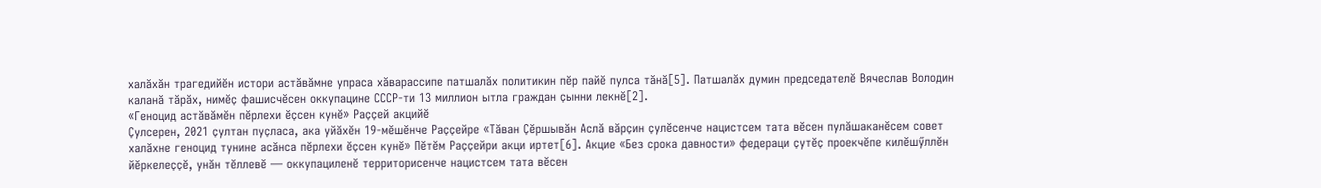халӑхӑн трагедийӗн истори астӑвӑмне упраса хӑварассипе патшалӑх политикин пӗр пайӗ пулса тӑнӑ[5]. Патшалӑх думин председателӗ Вячеслав Володин каланӑ тӑрӑх, нимӗҫ фашисчӗсен оккупацине СССР-ти 13 миллион ытла граждан ҫынни лекнӗ[2].
«Геноцид астӑвӑмӗн пӗрлехи ӗҫсен кунӗ» Раҫҫей акцийӗ
Ҫулсерен, 2021 ҫултан пуҫласа, ака уйӑхӗн 19-мӗшӗнче Раҫҫейре «Тӑван Ҫӗршывӑн Аслӑ вӑрҫин ҫулӗсенче нацистсем тата вӗсен пулӑшаканӗсем совет халӑхне геноцид тунине асӑнса пӗрлехи ӗҫсен кунӗ» Пӗтӗм Раҫҫейри акци иртет[6]. Акцие «Без срока давности» федераци ҫутӗҫ проекчӗпе килӗшӳллӗн йӗркелеҫҫӗ, унӑн тӗллевӗ — оккупациленӗ территорисенче нацистсем тата вӗсен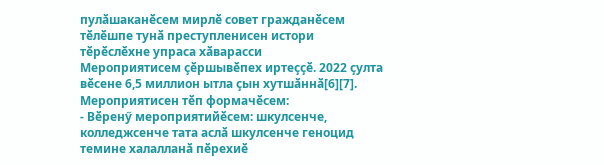пулӑшаканӗсем мирлӗ совет гражданӗсем тӗлӗшпе тунӑ преступленисен истори тӗрӗслӗхне упраса хӑварасси
Мероприятисем ҫӗршывӗпех иртеҫҫӗ. 2022 ҫулта вӗсене 6,5 миллион ытла ҫын хутшӑннӑ[6][7].
Мероприятисен тӗп формачӗсем:
- Вӗренӳ мероприятийӗсем: шкулсенче, колледжсенче тата аслӑ шкулсенче геноцид темине халалланӑ пӗрехиӗ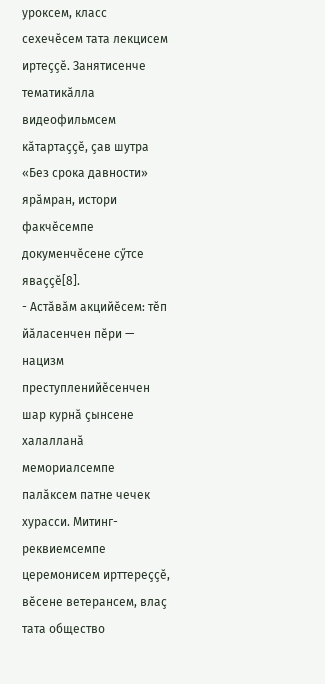уроксем, класс сехечӗсем тата лекцисем иртеҫҫӗ. Занятисенче тематикӑлла видеофильмсем кӑтартаҫҫӗ, ҫав шутра «Без срока давности» ярӑмран, истори факчӗсемпе докуменчӗсене сӳтсе яваҫҫӗ[8].
- Астӑвӑм акцийӗсем: тӗп йӑласенчен пӗри — нацизм преступленийӗсенчен шар курнӑ ҫынсене халалланӑ мемориалсемпе палӑксем патне чечек хурасси. Митинг-реквиемсемпе церемонисем ирттереҫҫӗ, вӗсене ветерансем, влаҫ тата общество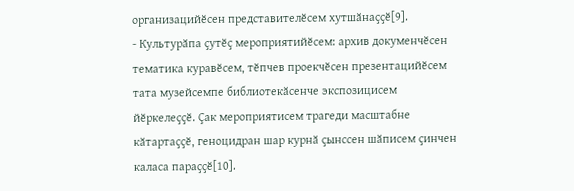организацийӗсен представителӗсем хутшӑнаҫҫӗ[9].
- Культурӑпа ҫутӗҫ мероприятийӗсем: архив докуменчӗсен тематика куравӗсем, тӗпчев проекчӗсен презентацийӗсем тата музейсемпе библиотекӑсенче экспозицисем йӗркелеҫҫӗ. Ҫак мероприятисем трагеди масштабне кӑтартаҫҫӗ, геноцидран шар курнӑ ҫынссен шӑписем ҫинчен каласа параҫҫӗ[10].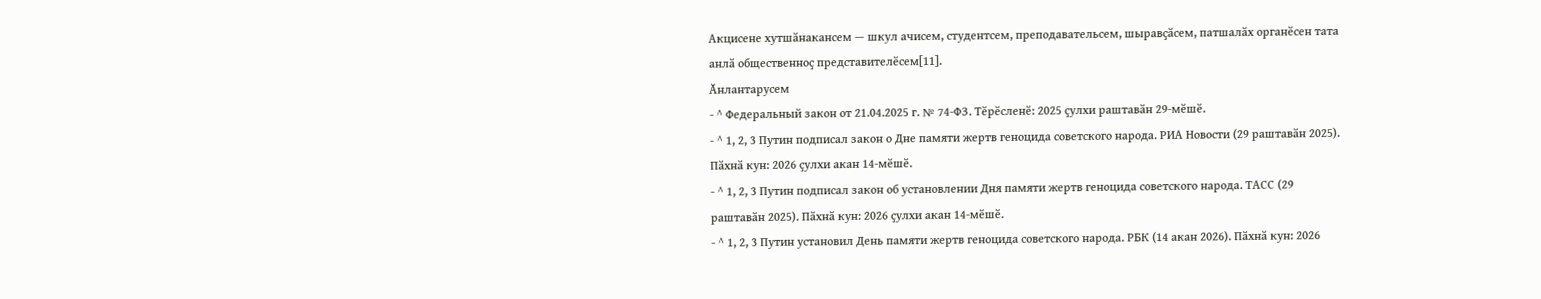Акцисене хутшӑнакансем — шкул ачисем, студентсем, преподавательсем, шыравҫӑсем, патшалӑх органӗсен тата анлӑ общественноҫ представителӗсем[11].
Ӑнлантарусем
- ^ Федеральный закон от 21.04.2025 г. № 74-ФЗ. Тӗрӗсленӗ: 2025 ҫулхи раштавӑн 29-мӗшӗ.
- ^ 1, 2, 3 Путин подписал закон о Дне памяти жертв геноцида советского народа. РИА Новости (29 раштавӑн 2025). Пӑхнӑ кун: 2026 ҫулхи акан 14-мӗшӗ.
- ^ 1, 2, 3 Путин подписал закон об установлении Дня памяти жертв геноцида советского народа. ТАСС (29 раштавӑн 2025). Пӑхнӑ кун: 2026 ҫулхи акан 14-мӗшӗ.
- ^ 1, 2, 3 Путин установил День памяти жертв геноцида советского народа. РБК (14 акан 2026). Пӑхнӑ кун: 2026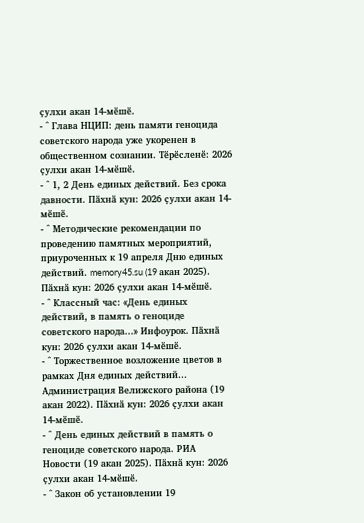ҫулхи акан 14-мӗшӗ.
- ^ Глава НЦИП: день памяти геноцида советского народа уже укоренен в общественном сознании. Тӗрӗсленӗ: 2026 ҫулхи акан 14-мӗшӗ.
- ^ 1, 2 День единых действий. Без срока давности. Пӑхнӑ кун: 2026 ҫулхи акан 14-мӗшӗ.
- ^ Методические рекомендации по проведению памятных мероприятий, приуроченных к 19 апреля Дню единых действий. memory45.su (19 акан 2025). Пӑхнӑ кун: 2026 ҫулхи акан 14-мӗшӗ.
- ^ Классный час: «День единых действий, в память о геноциде советского народа...» Инфоурок. Пӑхнӑ кун: 2026 ҫулхи акан 14-мӗшӗ.
- ^ Торжественное возложение цветов в рамках Дня единых действий... Администрация Велижского района (19 акан 2022). Пӑхнӑ кун: 2026 ҫулхи акан 14-мӗшӗ.
- ^ День единых действий в память о геноциде советского народа. РИА Новости (19 акан 2025). Пӑхнӑ кун: 2026 ҫулхи акан 14-мӗшӗ.
- ^ Закон об установлении 19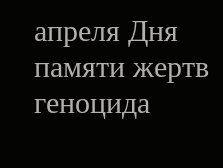апреля Дня памяти жертв геноцида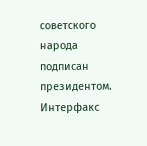советского народа подписан президентом. Интерфакс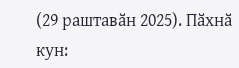(29 раштавӑн 2025). Пӑхнӑ кун: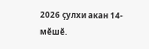2026 ҫулхи акан 14-мӗшӗ.